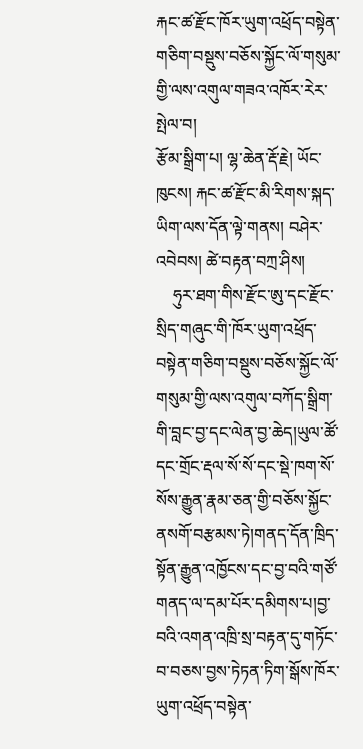རྐང་ཚ་རྫོང་ཁོར་ཡུག་འཕྲོད་བསྟེན་གཅིག་བསྡུས་བཅོས་སྐྱོང་ལོ་གསུམ་གྱི་ལས་འགུལ་གཟའ་འཁོར་རེར་སྤེལ་བ།
རྩོམ་སྒྲིག་པ། ལྷ་ཆེན་རྡོ་རྗེ། ཡོང་ཁུངས། རྐང་ཚ་རྫོང་མི་རིགས་སྐད་ཡིག་ལས་དོན་ལྟེ་གནས། བཤེར་འབེབས། ཚེ་བརྟན་བཀྲ་ཤིས།
    ཧུར་ཐག་གིས་རྫོང་ཨུ་དང་རྫོང་སྲིད་གཞུང་གི་ཁོར་ཡུག་འཕྲོད་བསྟེན་གཅིག་བསྡུས་བཅོས་སྐྱོང་ལོ་གསུམ་གྱི་ལས་འགུལ་བཀོད་སྒྲིག་གི་བླང་བྱ་དང་ལེན་བྱ་ཆེད།ཡུལ་ཚོ་དང་གྲོང་རྡལ་སོ་སོ་དང་སྡེ་ཁག་སོ་སོས་རྒྱུན་རྣམ་ཅན་གྱི་བཅོས་སྐྱོང་ནསགོ་བརྩམས་ཏེ།གནད་དོན་ཁྲིད་སྟོན་རྒྱུན་འཁྱོངས་དང་བྱ་བའི་གཙོ་གནད་ལ་དམ་པོར་དམིགས་པ།བྱ་བའི་འགན་འཁྲི་སྲ་བརྟན་དུ་གཏོང་བ་བཅས་བྱས་ཏེཏན་ཏིག་སྒོས་ཁོར་ཡུག་འཕྲོད་བསྟེན་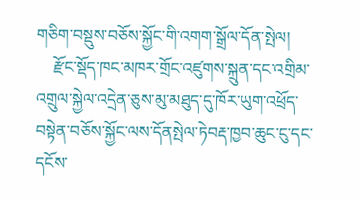གཅིག་བསྡུས་བཅོས་སྐྱོང་གི་འགག་སྒྲོལ་དོན་སྤེལ།
    རྫོང་སྡོད་ཁང་མཁར་གྲོང་འཛུགས་སྐྲུན་དང་འགྲིམ་འགྲུལ་སྐྱེལ་འདྲེན་ཅུས་མུ་མཐུད་དུ་ཁོར་ཡུག་འཕྲོད་བསྟེན་བཅོས་སྐྱོང་ལས་དོནསྤེལ་ཏེབརྡ་ཁྱབ་ཆུང་ངུ་དང་དངོས་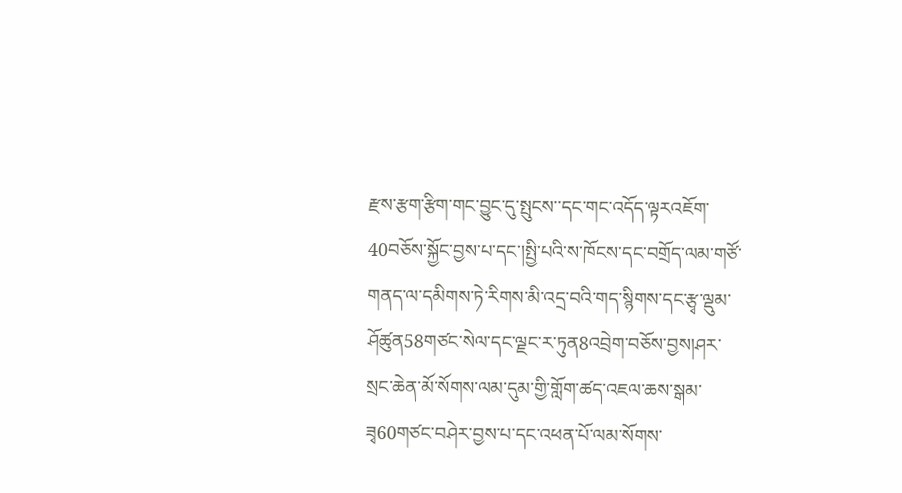རྫས་རྩག་རྩིག་གང་བྱུང་དུ་སྤུངས་་དང་གང་འདོད་ལྟརའཇོག་40བཅོས་སྐྱོང་བྱས་པ་དང་།སྤྱི་པའི་ས་ཁོངས་དང་བགྲོད་ལམ་གཙོ་གནད་ལ་དམིགས་ཏེ་རིགས་མི་འདྲ་བའི་གད་སྙིགས་དང་རྩྭ་ལྡུམ་ཤོཚུན58གཙང་སེལ་དང་ལྗང་ར་ཏུན8འབྲེག་བཅོས་བྱས།ཤར་སྲང་ཆེན་མོ་སོགས་ལམ་དུམ་གྱི་གློག་ཚད་འཇལ་ཆས་སྒམ་ཟྭ60གཙང་བཤེར་བྱས་པ་དང་འཕན་པོ་ལམ་སོགས་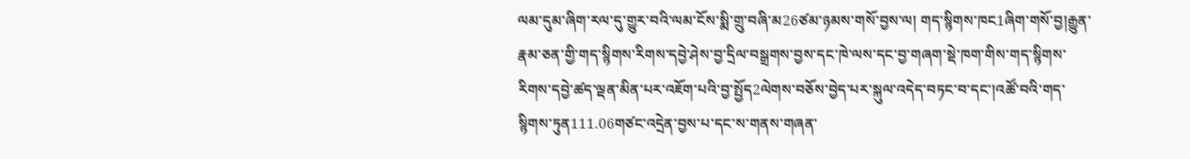ལམ་དུམ་ཞིག་རལ་དུ་གྱུར་བའི་ལམ་ངོས་སྨི་གྲུ་བཞི་མ26ཙམ་ཉམས་གསོ་བྱས་ལ། གད་སྙིགས་ཁང1ཞིག་གསོ་བྱ།རྒྱུན་རྣམ་ཅན་གྱི་གད་སྙིགས་རིགས་དབྱེ་ཤེས་བྱ་དྲིལ་བསྒྲགས་བྱས་དང་ཁེ་ལས་དང་བྱ་གཞག་སྡེ་ཁག་གིས་གད་སྙིགས་རིགས་དབྱེ་ཚད་ལྡན་མིན་པར་འཇོག་པའི་བྱ་སྤྱོད2ལེགས་བཅོས་བྱེད་པར་སྐུལ་འདེད་བཏང་བ་དང་།འཚོ་བའི་གད་སྙིགས་ཏུན111.06གཙང་འདྲེན་བྱས་པ་དང་ས་གནས་གཞན་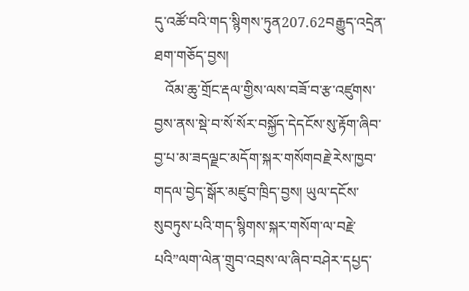དུ་འཚོ་བའི་གད་སྙིགས་ཏུན207.62བརྒྱུད་འདྲེན་ཐག་གཅོད་བྱས།
   འོམ་ཆུ་གྲོང་རྡལ་གྱིས་ལས་བཟོ་བ་རྩ་འཛུགས་བྱས་ནས་སྡེ་བ་སོ་སོར་བསྐྱོད་དེདངོས་སུ་རྟོག་ཞིབ་བྱ་པ་མ་ཟདལྗང་མདོག་སྐར་གསོགབརྗེ་རེས་ཁྱབ་གདལ་བྱེད་སྒོར་མཛུབ་ཁྲིད་བྱས། ཡུལ་དངོས་སུབཏུས་པའི་གད་སྙིགས་སྐར་གསོག་ལ་བརྗེ་པའི”ལག་ལེན་གྲུབ་འབྲས་ལ་ཞིབ་བཤེར་དཔྱད་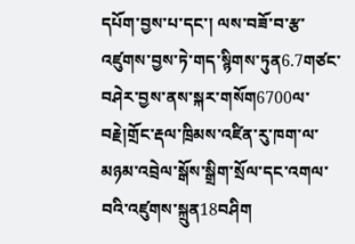དཔོག་བྱས་པ་དང་། ལས་བཟོ་བ་རྩ་འཛུགས་བྱས་ཏེ་གད་སྙིགས་ཏུན6.7གཙང་བཤེར་བྱས་ནས་སྐར་གསོག6700ལ་བརྗེ།གྲོང་རྡལ་ཁྲིམས་འཛིན་རུ་ཁག་ལ་མཉམ་འབྲེལ་སྒོས་སྒྲིག་སྲོལ་དང་འགལ་བའི་འཛུགས་སྐྲུན18བཤིག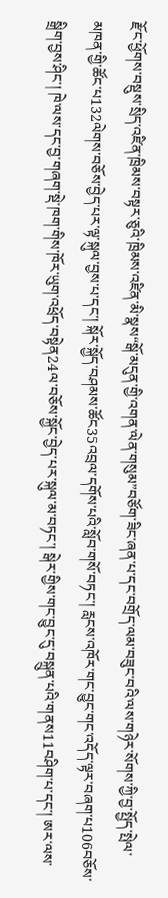རྫོང་ཕྱོགས་བསྡུས་སྲིད་འཛིན་ཁྲིམས་བསྟར་ཅུའི་ཁྲིམས་འཛིན་མི་སྣས“སྒོ་མདུན་གྱི་འགན་ལེན་གསུམ”བཙོག་ཟིང་ཞན་པ་དང་བགྲོད་ལམ་བཟུང་བའི་ལས་གཉེར་སོགས་ཀྱི་བྱ་སྤྱོད་སྤེལ་མཁན་གྱི་ཚོང་པ132ལེགས་བཅོས་བྱེད་པར་ལྟ་སྐུལ་བྱས་པ་དང་། སྐོར་སྐྱོད་བཤམས་ཚོང35འབྲལ་དགོས་པའི་སློབ་གསོ་བཏང་། རླངས་འཁོར་གང་བྱུང་གང་འདོད་ལྟར་བཞག་པ106བཅོས་སྒྲིག་བྱས་ཤིང་། ཁེ་ལས་དང་བྱ་གཞག་སྡེ་ཁག་གིས་ཁོར་ཡུག་འཕྲོད་བསྟེན24ལ་བཅོས་སྐྱོང་བྱེད་པར་སྐུལ་མ་བཏང་། སྒེར་གྱིས་གང་བྱུང་དུ་བསྐྲུན་པའི་གནས11བཤིག་པ་དང་། ཨར་ལས་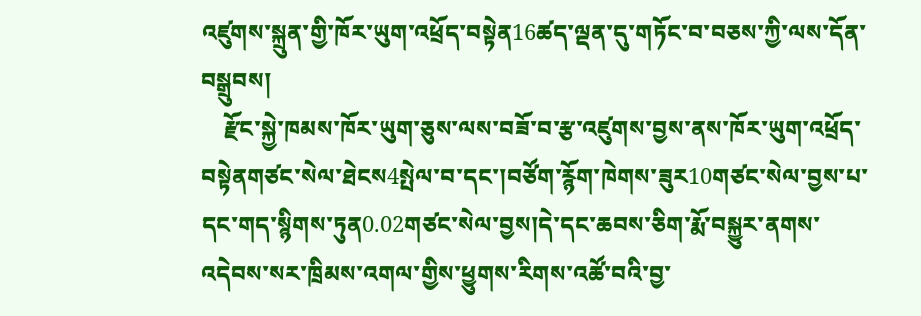འཛུགས་སྐྲུན་གྱི་ཁོར་ཡུག་འཕྲོད་བསྟེན16ཚད་ལྡན་དུ་གཏོང་བ་བཅས་ཀྱི་ལས་དོན་བསྒྲུབས།
    རྫོང་སྐྱེ་ཁམས་ཁོར་ཡུག་ཅུས་ལས་བཟོ་བ་རྩ་འཛུགས་བྱས་ནས་ཁོར་ཡུག་འཕྲོད་བསྟེནགཙང་སེལ་ཐེངས4སྤེལ་བ་དང་།བཙོག་རྙོག་ཁེགས་ཟུར10གཙང་སེལ་བྱས་པ་དང་གད་སྙིགས་ཏུན0.02གཙང་སེལ་བྱས།དེ་དང་ཆབས་ཅིག་རྨོ་བསྐྱུར་ནགས་འདེབས་སར་ཁྲིམས་འགལ་གྱིས་ཕྱུགས་རིགས་འཚོ་བའི་བྱ་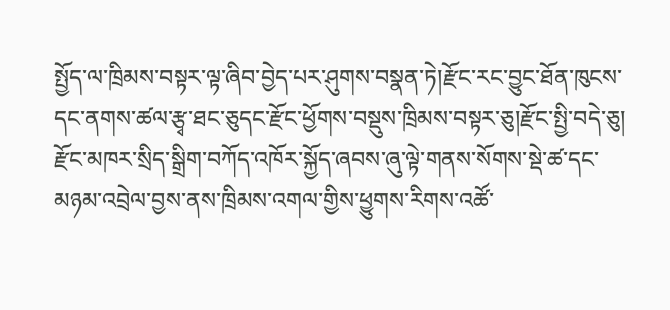སྤྱོད་ལ་ཁྲིམས་བསྟར་ལྟ་ཞིབ་བྱེད་པར་ཤུགས་བསྣན་ཏེ།རྫོང་རང་བྱུང་ཐོན་ཁུངས་དང་ནགས་ཚལ་རྩྭ་ཐང་ཅུདང་རྫོང་ཕྱོགས་བསྡུས་ཁྲིམས་བསྟར་ཅུ།རྫོང་སྤྱི་བདེ་ཅུ།  རྫོང་མཁར་སྲིད་སྒྲིག་བཀོད་འཁོར་སྐྱོད་ཞབས་ཞུ་ལྟེ་གནས་སོགས་སྡེ་ཚ་དང་མཉམ་འབྲེལ་བྱས་ནས་ཁྲིམས་འགལ་གྱིས་ཕྱུགས་རིགས་འཚོ་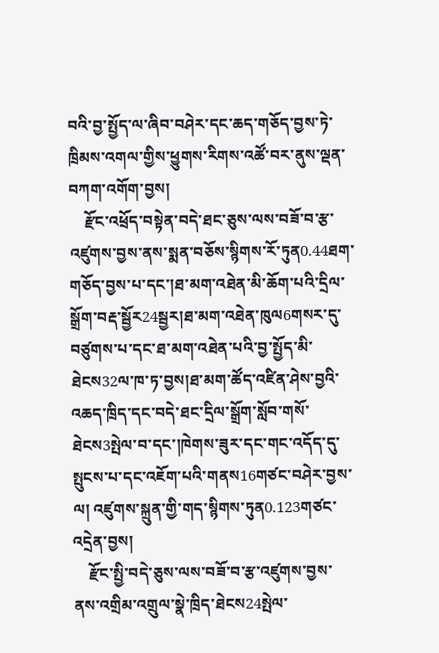བའི་བྱ་སྤྱོད་ལ་ཞིབ་བཤེར་དང་ཆད་གཅོད་བྱས་ཏེ་ཁྲིམས་འགལ་གྱིས་ཕྱུགས་རིགས་འཚོ་བར་ནུས་ལྡན་བཀག་འགོག་བྱས།
    རྫོང་འཕྲོད་བསྟེན་བདེ་ཐང་ཅུས་ལས་བཟོ་བ་རྩ་འཛུགས་བྱས་ནས་སྨན་བཅོས་སྙིགས་རོ་ཏུན0.44ཐག་གཅོད་བྱས་པ་དང་།ཐ་མག་འཐེན་མི་ཆོག་པའི་དྲིལ་སྒྲོག་བརྡ་སྦྱོར24སྦྱར།ཐ་མག་འཐེན་ཁུལ6གསར་དུ་བཙུགས་པ་དང་ཐ་མག་འཐེན་པའི་བྱ་སྤྱོད་མི་ཐེངས32ལ་ཁ་ཏ་བྱས།ཐ་མག་ཚོད་འཛིན་ཤེས་བྱའི་འཆད་ཁྲིད་དང་བདེ་ཐང་དྲིལ་སྒྲོག་སློབ་གསོ་ཐེངས3སྤེལ་བ་དང་།ཁེགས་ཟུར་དང་གང་འདོད་དུ་སྤུངས་པ་དང་འཇོག་པའི་གནས16གཙང་བཤེར་བྱས་ལ། འཛུགས་སྐྲུན་གྱི་གད་སྙིགས་ཏུན0.123གཙང་འདྲེན་བྱས།
    རྫོང་སྤྱི་བདེ་ཅུས་ལས་བཟོ་བ་རྩ་འཛུགས་བྱས་ནས་འགྲིམ་འགྲུལ་སྣེ་ཁྲིད་ཐེངས24སྤེལ་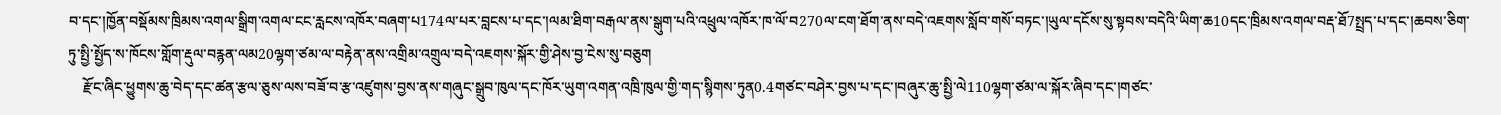བ་དང་།ཁྱོན་བསྡོམས་ཁྲིམས་འགལ་སྒྲིག་འགལ་ངང་རླངས་འཁོར་བཞག་པ174ལ་པར་བླངས་པ་དང་།ལམ་ཐིག་བརྒལ་ནས་སྒུག་པའི་འཕྲུལ་འཁོར་ཁ་ལོ་བ270ལ་ངག་ཐོག་ནས་བདེ་འཇགས་སློབ་གསོ་བཏང་།ཡུལ་དངོས་སུ་སྟབས་བདེའི་ཡིག་ཆ10དང་ཁྲིམས་འགལ་བརྡ་ཐོ7སྤྲད་པ་དང་།ཆབས་ཅིག་ཏུ་སྤྱི་སྤྱོད་ས་ཁོངས་གློག་རྡུལ་བརྙན་ལམ20ལྷག་ཙམ་ལ་བརྟེན་ནས་འགྲིམ་འགྲུལ་བདེ་འཇགས་སྐོར་གྱི་ཤེས་བྱ་ངེས་སུ་བཅུག
    རྫོང་ཞིང་ཕྱུགས་ཆུ་བེད་དང་ཚན་རྩལ་ཅུས་ལས་བཟོ་བ་རྩ་འཛུགས་བྱས་ནས་གཞུང་སྒྲུབ་ཁུལ་དང་ཁོར་ཡུག་འགན་འཁྲི་ཁུལ་གྱི་གད་སྙིགས་ཏུན0.4གཙང་བཤེར་བྱས་པ་དང་།བཞུར་ཆུ་སྤྱི་ལེ110ལྷག་ཙམ་ལ་སྐོར་ཞིབ་དང་།གཙང་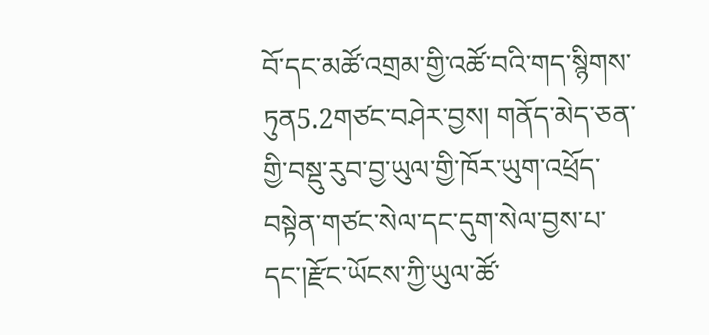བོ་དང་མཚོ་འགྲམ་གྱི་འཚོ་བའི་གད་སྙིགས་ཏུན5.2གཙང་བཤེར་བྱས། གནོད་མེད་ཅན་གྱི་བསྡུ་རུབ་བྱ་ཡུལ་གྱི་ཁོར་ཡུག་འཕྲོད་བསྟེན་གཙང་སེལ་དང་དུག་སེལ་བྱས་པ་དང་།རྫོང་ཡོངས་ཀྱི་ཡུལ་ཚོ་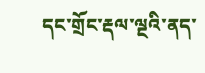དང་གྲོང་རྡལ་ལྔའི་ནད་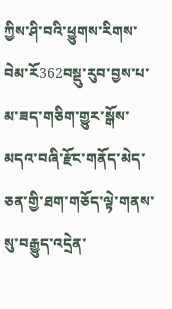ཀྱིས་ཤི་བའི་ཕྱུགས་རིགས་བེམ་རོ362བསྡུ་རུབ་བྱས་པ་མ་ཟད་གཅིག་གྱུར་སྒོས་མདའ་བཞི་རྫོང་གནོད་མེད་ཅན་གྱི་ཐག་གཅོད་ལྟེ་གནས་སུ་བརྒྱུད་འདྲེན་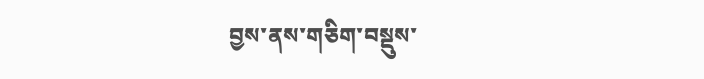བྱས་ནས་གཅིག་བསྡུས་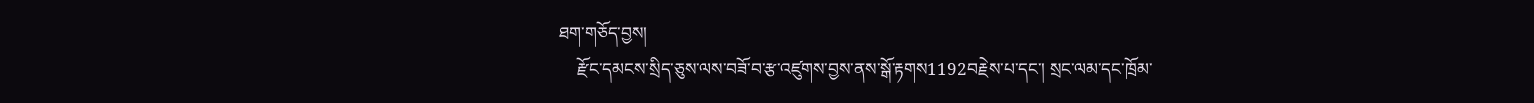ཐག་གཅོད་བྱས།
    རྫོང་དམངས་སྲིད་ཅུས་ལས་བཟོ་བ་རྩ་འཛུགས་བྱས་ནས་སྒོ་རྟགས1192བརྗེས་པ་དང་། སྲང་ལམ་དང་ཁྲོམ་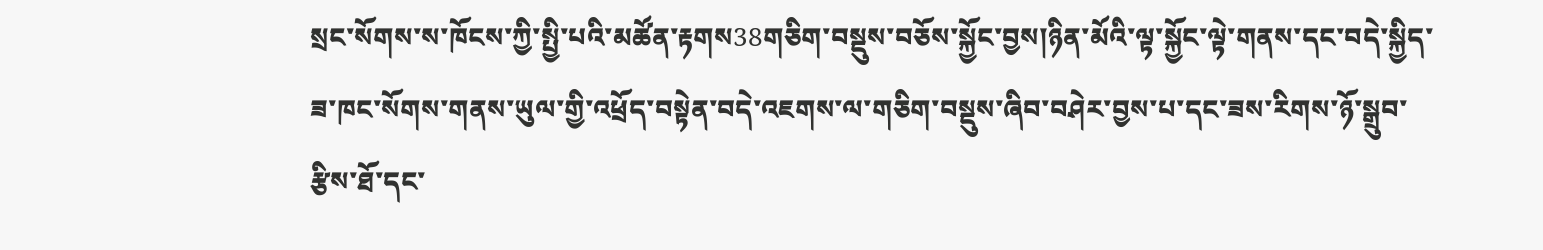སྲང་སོགས་ས་ཁོངས་ཀྱི་སྤྱི་པའི་མཚོན་རྟགས38གཅིག་བསྡུས་བཅོས་སྐྱོང་བྱས།ཉིན་མོའི་ལྟ་སྐྱོང་ལྟེ་གནས་དང་བདེ་སྐྱིད་ཟ་ཁང་སོགས་གནས་ཡུལ་གྱི་འཕྲོད་བསྟེན་བདེ་འཇགས་ལ་གཅིག་བསྡུས་ཞིབ་བཤེར་བྱས་པ་དང་ཟས་རིགས་ཉོ་སྒྲུབ་རྩིས་ཐོ་དང་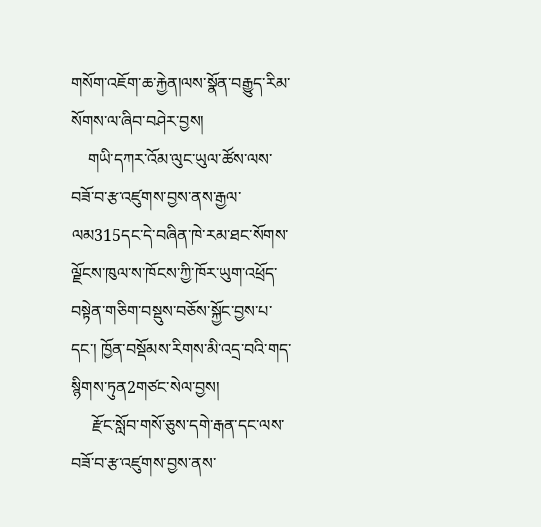གསོག་འཇོག་ཆ་རྐྱེན།ལས་སྣོན་བརྒྱུད་རིམ་སོགས་ལ་ཞིབ་བཤེར་བྱས།
    གཡི་དཀར་འོམ་ལུང་ཡུལ་ཚོས་ལས་བཟོ་བ་རྩ་འཛུགས་བྱས་ནས་རྒྱལ་ལམ315དང་དེ་བཞིན་ཁེ་རམ་ཐང་སོགས་ལྗོངས་ཁུལ་ས་ཁོངས་ཀྱི་ཁོར་ཡུག་འཕྲོད་བསྟེན་གཅིག་བསྡུས་བཅོས་སྐྱོང་བྱས་པ་དང་། ཁྱོན་བསྡོམས་རིགས་མི་འདྲ་བའི་གད་སྙིགས་ཏུན2གཙང་སེལ་བྱས།
     རྫོང་སློབ་གསོ་ཅུས་དགེ་རྒན་དང་ལས་བཟོ་བ་རྩ་འཛུགས་བྱས་ནས་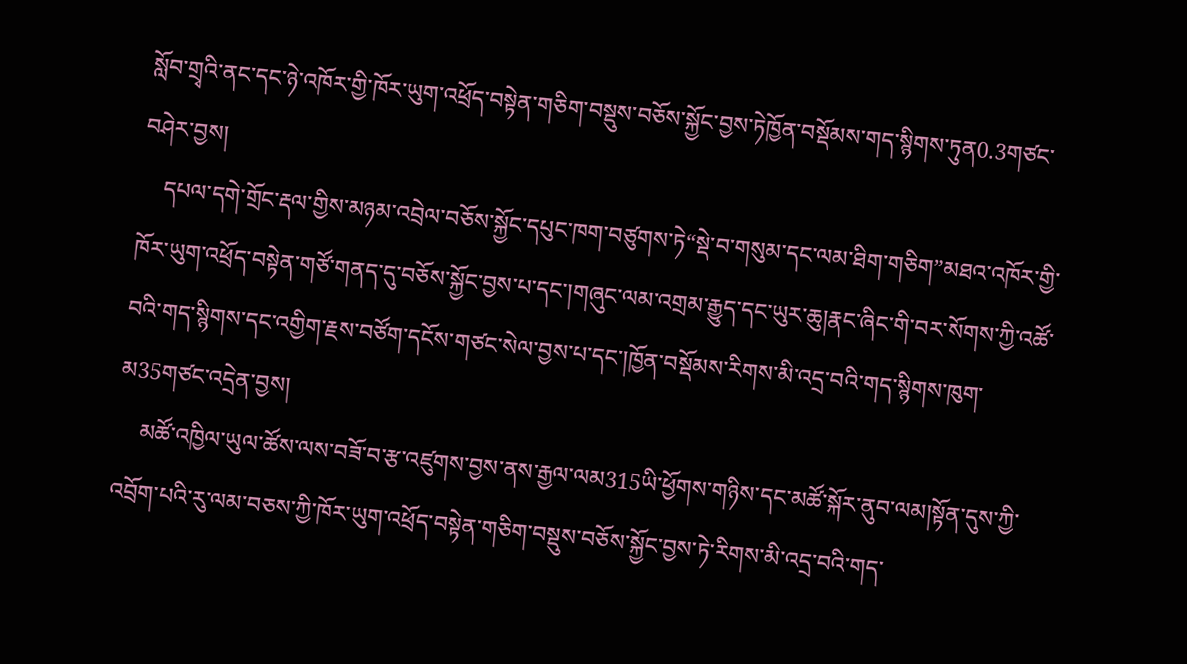སློབ་གྲྭའི་ནང་དང་ཉེ་འཁོར་གྱི་ཁོར་ཡུག་འཕྲོད་བསྟེན་གཅིག་བསྡུས་བཅོས་སྐྱོང་བྱས་ཏེཁྱོན་བསྡོམས་གད་སྙིགས་ཏུན0.3གཙང་བཤེར་བྱས།
    དཔལ་དགེ་གྲོང་རྡལ་གྱིས་མཉམ་འབྲེལ་བཅོས་སྐྱོང་དཔུང་ཁག་བཙུགས་ཏེ“སྡེ་བ་གསུམ་དང་ལམ་ཐིག་གཅིག”མཐའ་འཁོར་གྱི་ཁོར་ཡུག་འཕྲོད་བསྟེན་གཙོ་གནད་དུ་བཅོས་སྐྱོང་བྱས་པ་དང་།གཞུང་ལམ་འགྲམ་རྒྱུད་དང་ཡུར་ཆུ།རྣང་ཞིང་གི་བར་སོགས་ཀྱི་འཚོ་བའི་གད་སྙིགས་དང་འགྱིག་རྗས་བཙོག་དངོས་གཙང་སེལ་བྱས་པ་དང་།ཁྱོན་བསྡོམས་རིགས་མི་འདྲ་བའི་གད་སྙིགས་ཁུག་མ35གཙང་འདྲེན་བྱས།
    མཚོ་འཁྱིལ་ཡུལ་ཚོས་ལས་བཟོ་བ་རྩ་འཛུགས་བྱས་ནས་རྒྱལ་ལམ315ཡི་ཕྱོགས་གཉིས་དང་མཚོ་སྐོར་ནུབ་ལམ།སྟོན་དུས་ཀྱི་འབྲོག་པའི་རུ་ལམ་བཅས་ཀྱི་ཁོར་ཡུག་འཕྲོད་བསྟེན་གཅིག་བསྡུས་བཅོས་སྐྱོང་བྱས་ཏེ་རིགས་མི་འདྲ་བའི་གད་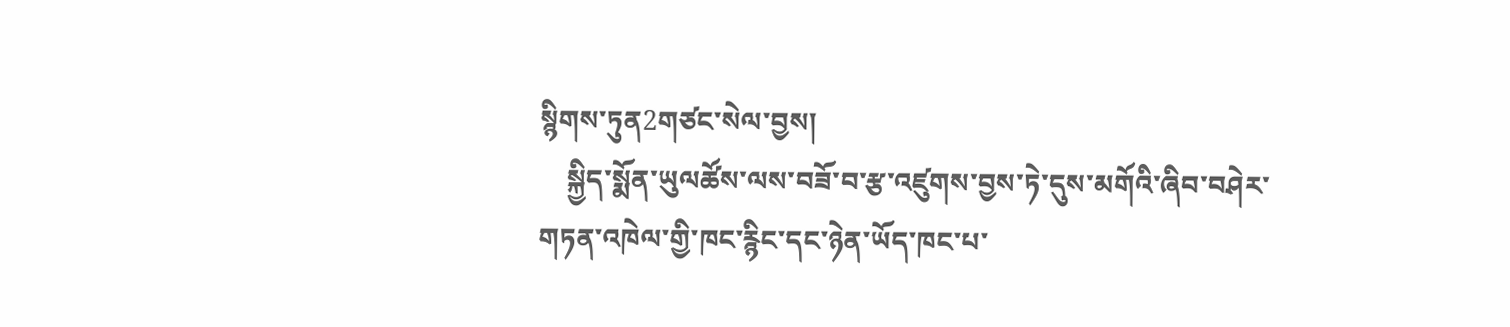སྙིགས་ཏུན2གཙང་སེལ་བྱས།
    སྐྱིད་སྨོན་ཡུལཚོས་ལས་བཟོ་བ་རྩ་འཛུགས་བྱས་ཏེ་དུས་མགོའི་ཞིབ་བཤེར་གཏན་འཁེལ་གྱི་ཁང་རྙིང་དང་ཉེན་ཡོད་ཁང་པ་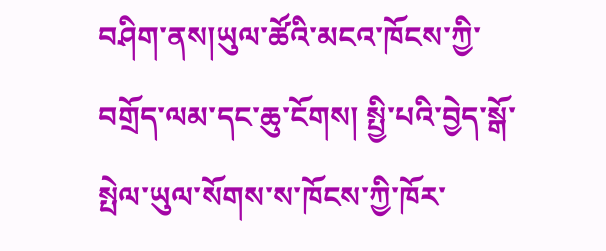བཤིག་ནས།ཡུལ་ཚོའི་མངའ་ཁོངས་ཀྱི་བགྲོད་ལམ་དང་ཆུ་ངོགས། སྤྱི་པའི་བྱེད་སྒོ་སྤེལ་ཡུལ་སོགས་ས་ཁོངས་ཀྱི་ཁོར་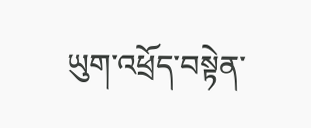ཡུག་འཕྲོད་བསྟེན་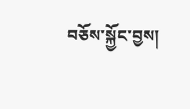བཅོས་སྐྱོང་བྱས།